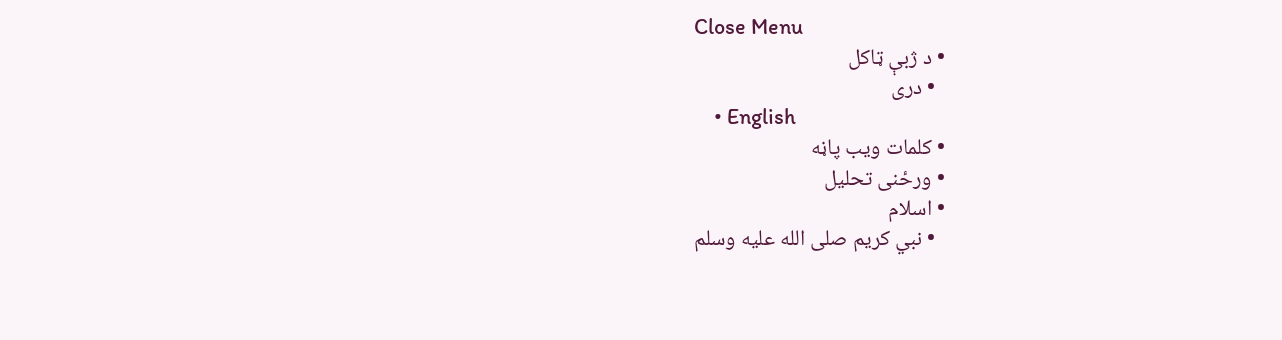Close Menu
  • د ژبې ټاکل
    • دری
    • English
  • کلمات ويب پاڼه
  • ورځنی تحلیل
  • اسلام
    • نبي کریم صلى الله عليه وسلم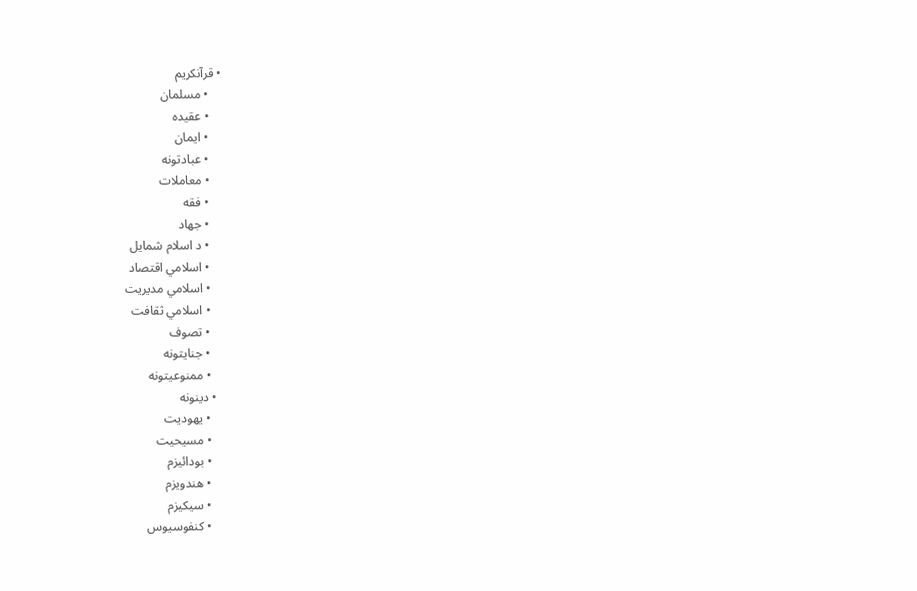• قرآنکریم
    • مسلمان
    • عقیده
    • ایمان
    • عبادتونه
    • معاملات
    • فقه
    • جهاد
    • د اسلام شمایل
    • اسلامي اقتصاد
    • اسلامي مدیریت
    • اسلامي ثقافت
    • تصوف
    • جنایتونه
    • ممنوعیتونه
  • دینونه
    • یهودیت
    • مسیحیت
    • بودائیزم
    • هندویزم
    • سیکیزم
    • کنفوسیوس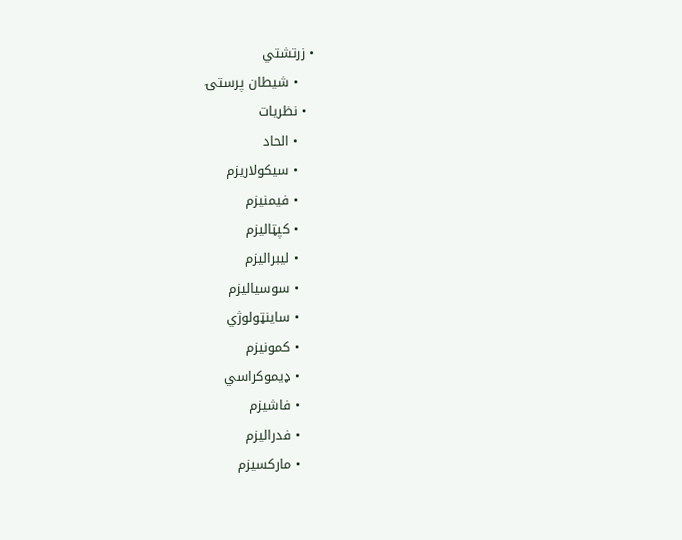• زرتشتي
    • شیطان پرستۍ
  • نظریات
    • الحاد
    • سیکولاریزم
    • فیمنیزم
    • کپټالیزم
    • لیبرالیزم
    • سوسیالیزم
    • ساینټولوژي
    • کمونیزم
    • ډیموکراسي
    • فاشیزم
    • فدرالیزم
    • مارکسیزم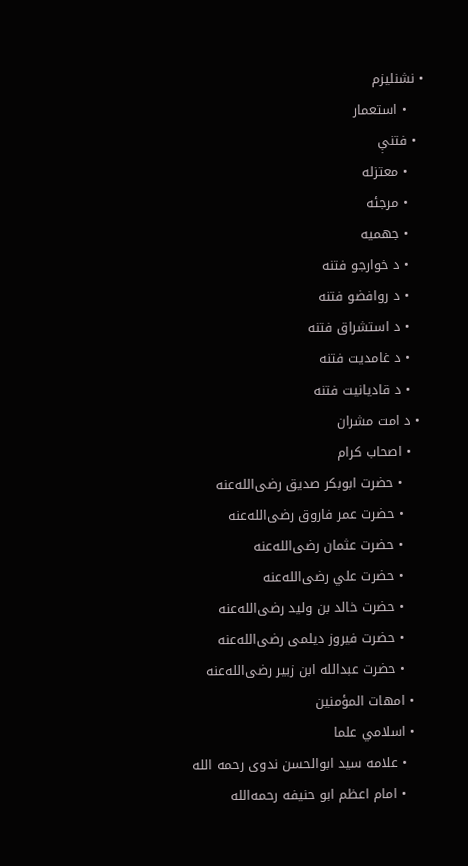• نشنلیزم
    • استعمار
  • فتنې
    • معتزله
    • مرجئه
    • جهمیه
    • د خوارجو فتنه
    • د روافضو فتنه
    • د استشراق فتنه
    • د غامدیت فتنه
    • د قادیانیت فتنه
  • د امت مشران
    • اصحاب کرام
      • حضرت ابوبکر صدیق رضی‌الله‌عنه
      • حضرت عمر فاروق رضی‌الله‌عنه
      • حضرت عثمان رضی‌الله‌عنه
      • حضرت علي رضی‌الله‌عنه
      • حضرت خالد بن ولید رضی‌الله‌عنه
      • حضرت فیروز دیلمی رضی‌الله‌عنه
      • حضرت عبدالله ابن زبیر رضی‌الله‌عنه
    • امهات المؤمنین
    • اسلامي علما
      • علامه سید ابوالحسن ندوی رحمه الله
      • امام اعظم ابو حنیفه رحمه‌الله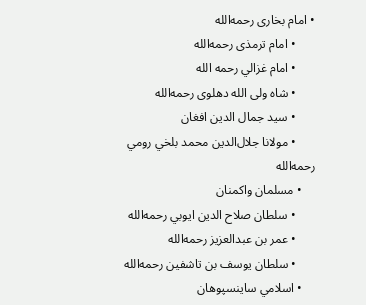• امام بخاری رحمه‌الله
      • امام ترمذی رحمه‌الله
      • امام غزالي رحمه الله
      • شاه ولی الله دهلوی رحمه‌الله
      • سید جمال الدین افغان
      • مولانا جلال‌الدین محمد بلخي رومي رحمه‌الله
    • مسلمان واکمنان
      • سلطان صلاح الدین ایوبي رحمه‌الله
      • عمر بن عبدالعزیز رحمه‌الله
      • سلطان یوسف بن تاشفین رحمه‌الله
    • اسلامي ساینسپوهان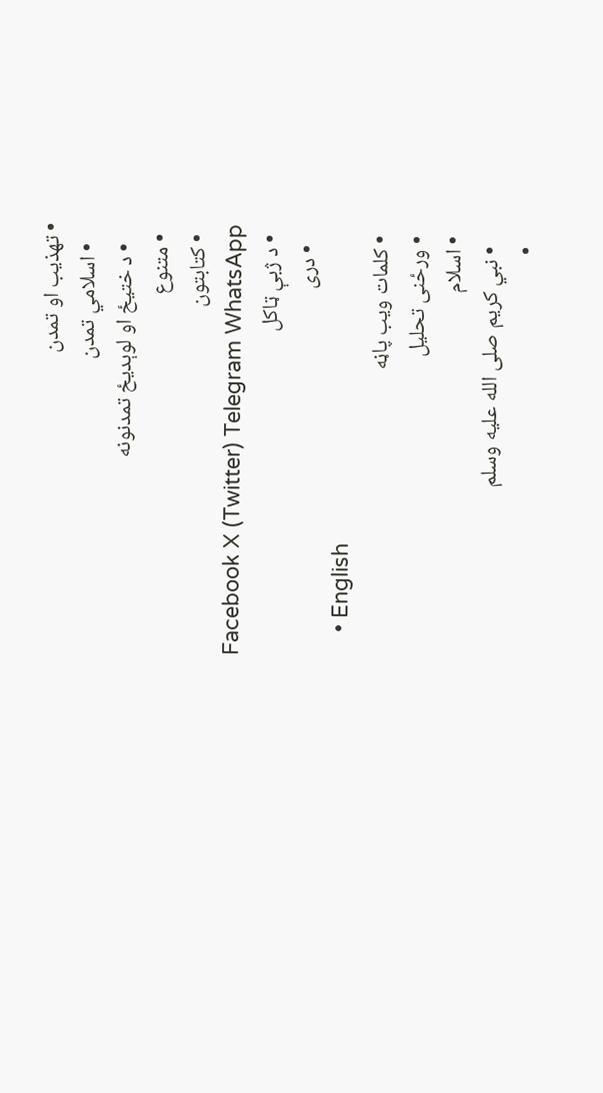• تهذیب او تمدن
    • اسلامي تمدن
    • د ختیځ او لوېدیځ تمدنونه
  • متنوع
  • کتابتون
Facebook X (Twitter) Telegram WhatsApp
  • د ژبې ټاکل
    • دری
    • English
  • کلمات ويب پاڼه
  • ورځنی تحلیل
  • اسلام
    • نبي کریم صلى الله عليه وسلم
    •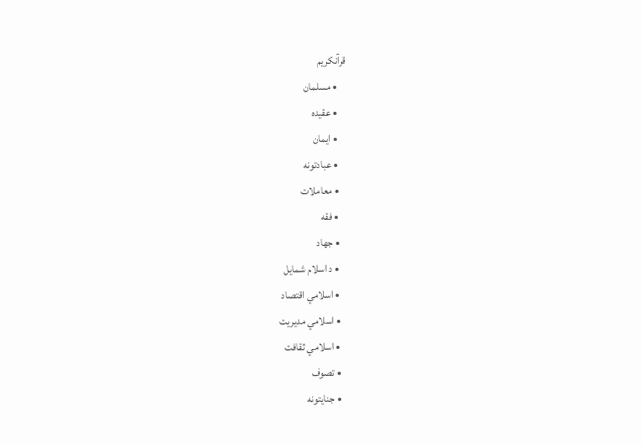قرآنکریم
    • مسلمان
    • عقیده
    • ایمان
    • عبادتونه
    • معاملات
    • فقه
    • جهاد
    • د اسلام شمایل
    • اسلامي اقتصاد
    • اسلامي مدیریت
    • اسلامي ثقافت
    • تصوف
    • جنایتونه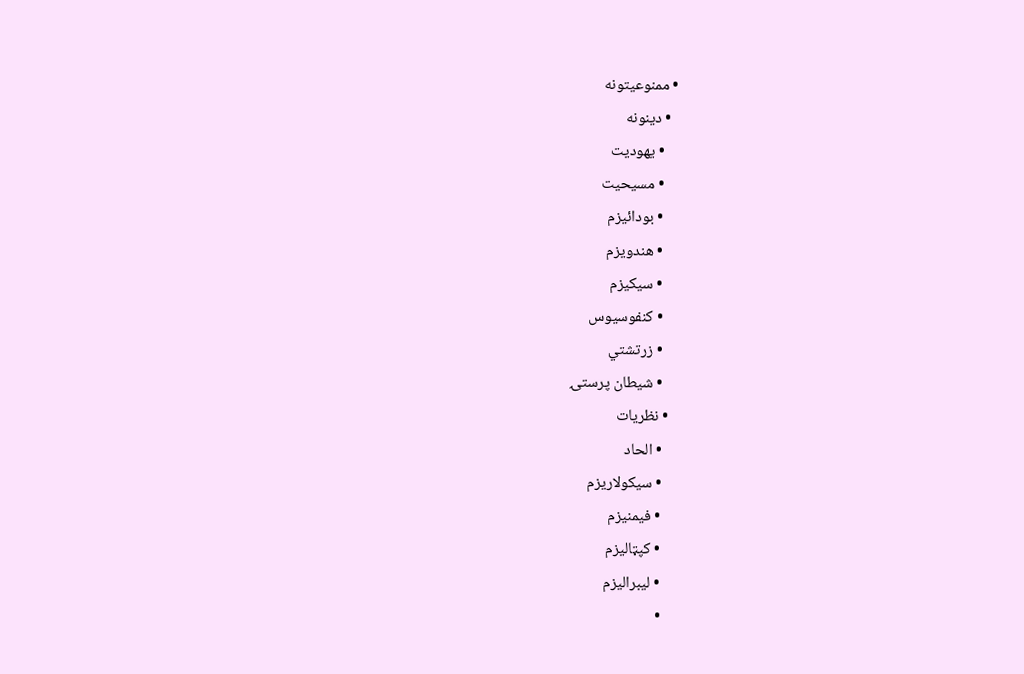• ممنوعیتونه
  • دینونه
    • یهودیت
    • مسیحیت
    • بودائیزم
    • هندویزم
    • سیکیزم
    • کنفوسیوس
    • زرتشتي
    • شیطان پرستۍ
  • نظریات
    • الحاد
    • سیکولاریزم
    • فیمنیزم
    • کپټالیزم
    • لیبرالیزم
    •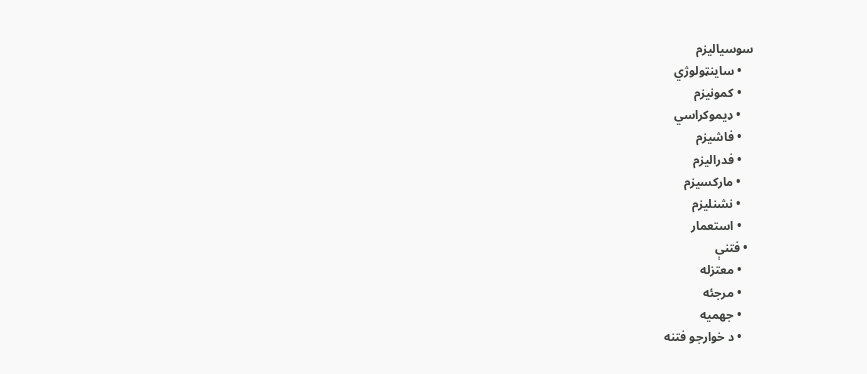سوسیالیزم
    • ساینټولوژي
    • کمونیزم
    • ډیموکراسي
    • فاشیزم
    • فدرالیزم
    • مارکسیزم
    • نشنلیزم
    • استعمار
  • فتنې
    • معتزله
    • مرجئه
    • جهمیه
    • د خوارجو فتنه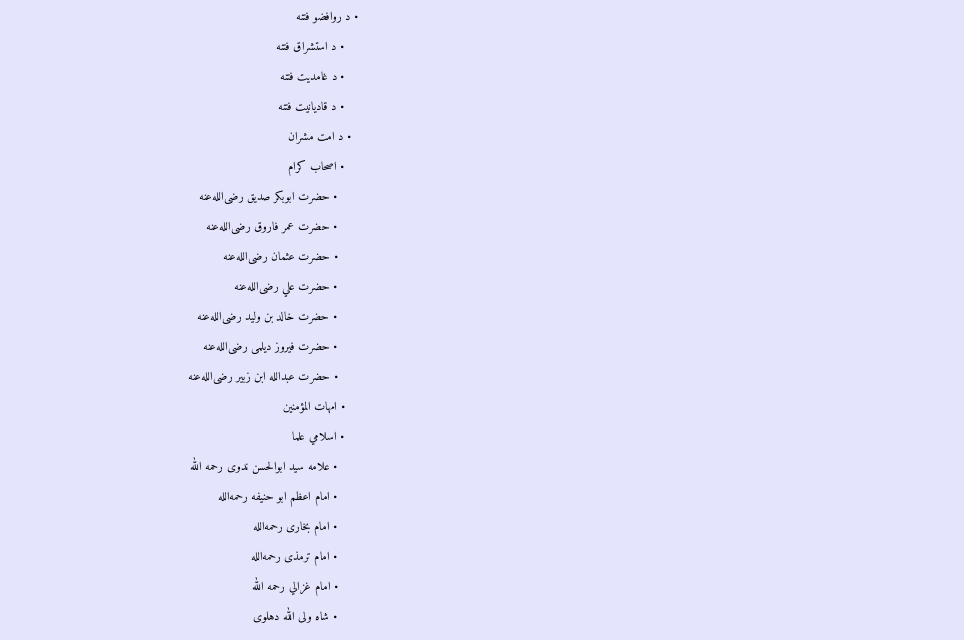• د روافضو فتنه
    • د استشراق فتنه
    • د غامدیت فتنه
    • د قادیانیت فتنه
  • د امت مشران
    • اصحاب کرام
      • حضرت ابوبکر صدیق رضی‌الله‌عنه
      • حضرت عمر فاروق رضی‌الله‌عنه
      • حضرت عثمان رضی‌الله‌عنه
      • حضرت علي رضی‌الله‌عنه
      • حضرت خالد بن ولید رضی‌الله‌عنه
      • حضرت فیروز دیلمی رضی‌الله‌عنه
      • حضرت عبدالله ابن زبیر رضی‌الله‌عنه
    • امهات المؤمنین
    • اسلامي علما
      • علامه سید ابوالحسن ندوی رحمه الله
      • امام اعظم ابو حنیفه رحمه‌الله
      • امام بخاری رحمه‌الله
      • امام ترمذی رحمه‌الله
      • امام غزالي رحمه الله
      • شاه ولی الله دهلوی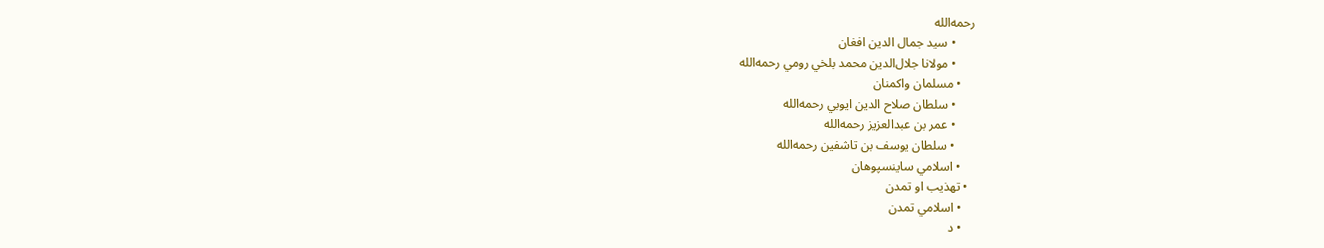رحمه‌الله
      • سید جمال الدین افغان
      • مولانا جلال‌الدین محمد بلخي رومي رحمه‌الله
    • مسلمان واکمنان
      • سلطان صلاح الدین ایوبي رحمه‌الله
      • عمر بن عبدالعزیز رحمه‌الله
      • سلطان یوسف بن تاشفین رحمه‌الله
    • اسلامي ساینسپوهان
  • تهذیب او تمدن
    • اسلامي تمدن
    • د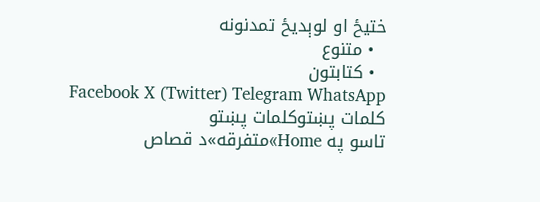ختیځ او لوېدیځ تمدنونه
  • متنوع
  • کتابتون
Facebook X (Twitter) Telegram WhatsApp
کلمات پښتوکلمات پښتو
تاسو په Home»متفرقه»د قصاص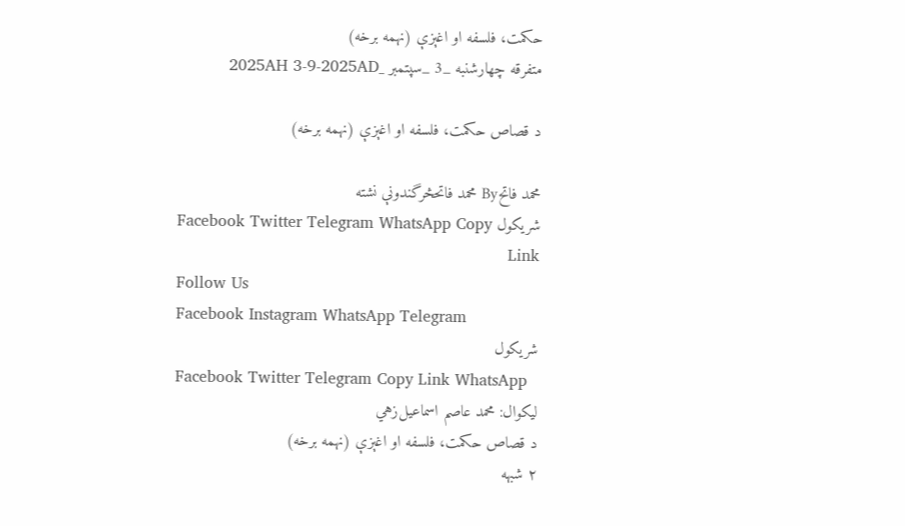حکمت، فلسفه او اغېزې (نهمه برخه)
متفرقه چهارشنبه _3 _سپتمبر _2025AH 3-9-2025AD

د قصاص حکمت، فلسفه او اغېزې (نهمه برخه)

محمد فاتحBy محمد فاتحڅرگندونې نشته
شریکول Facebook Twitter Telegram WhatsApp Copy Link
Follow Us
Facebook Instagram WhatsApp Telegram
شریکول
Facebook Twitter Telegram Copy Link WhatsApp
لیکوال: محمد عاصم اسماعیل‌زهي
د قصاص حکمت، فلسفه او اغېزې (نهمه برخه)
۲ شبهه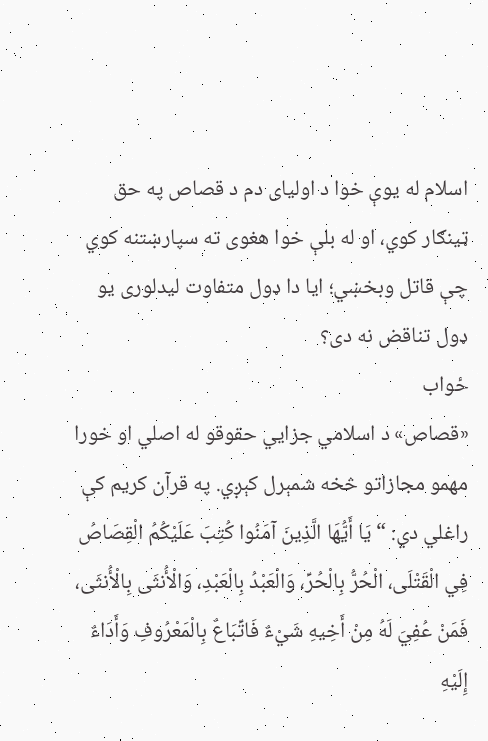اسلام له یوې خوا د اولیای دم د قصاص په حق ټینګار کوي، او له بلې خوا هغوی ته سپارښتنه کوي چې قاتل وبخښي؛ ایا دا ډول متفاوت لیدلوری یو ډول تناقض نه دی؟
ځواب
«قصاص» د اسلامي جزایي حقوقو له اصلي او خورا مهمو مجازاتو څخه شمېرل کېږي. په قرآن کریم کې راغلي دي: “يَا أَيُّهَا الَّذِينَ آمَنُوا كُتِبَ عَلَيْكُمُ الْقِصَاصُ فِي الْقَتْلَى، الْحُرُّ بِالْحُرِّ، وَالْعَبْدُ بِالْعَبْدِ، وَالْأُنثَى بِالْأُنثَى، فَمَنْ عُفِيَ لَهُ مِنْ أَخِيهِ شَيْءٌ فَاتِّبَاعٌ بِالْمَعْرُوفِ وَأَدَاءٌ إِلَيْهِ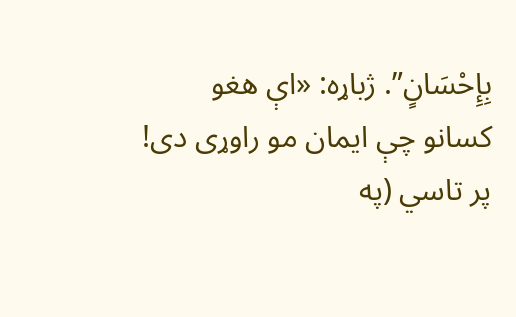بِإِحْسَانٍ”. ژباړه: «اې هغو کسانو چې ایمان مو راوړی دی! پر تاسي (په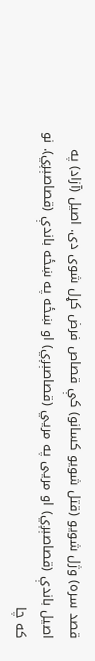قصد سره) وژل شویو (قتل شویو کسانو) کې قصاص فرض کړل شوی دی. اصیل (آزاد) په اصیل باندې (قصاصېږي) او مریی په مریي (قصاصېږي) او ښځه په ښځه باندې (قصاصېږي). نو که چا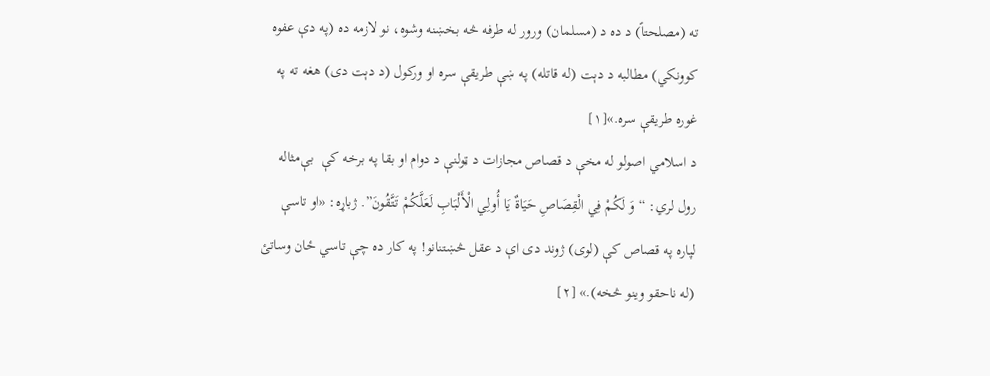ته (مصلحتاً) د ده د (مسلمان) ورور له طرفه څه بخښنه وشوه، نو لازمه ده (په دې عفوه کوونکي) مطالبه د دېت (له قاتله) په ښې طریقې سره او ورکول (د دېت دی) هغه ته په غوره طریقې سره.»[۱]
د اسلامي اصولو له مخې د قصاص مجازات د ټولنې د دوام او بقا په برخه کې  بې‌مثاله رول لري: “وَ لَكُمْ فِي الْقِصَاصِ حَيَاةٌ يَا أُولِي الْأَلْبَابِ لَعَلَّكُمْ تَتَّقُونَ”. ژباړه: «او تاسې لپاره په قصاص کې (لوی) ژوند دی اې د عقل څښتنانو! په کار ده چې تاسي ځان وساتئ (له ناحقو وینو څخه).» [۲]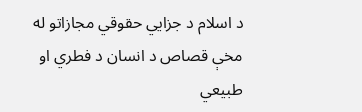د اسلام د جزایي حقوقي مجازاتو له مخې قصاص د انسان د فطري او طبیعي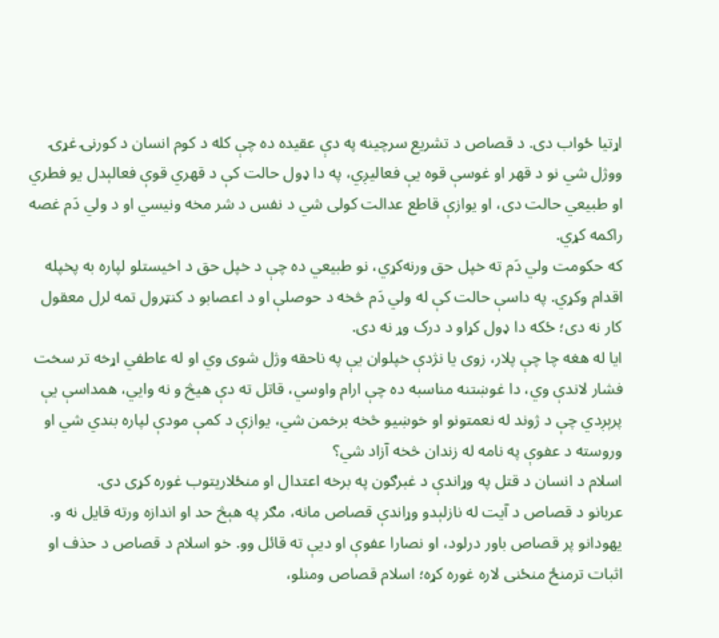اړتیا ځواب دی. د قصاص د تشریع سرچینه په دې عقیده ده چې کله د کوم انسان د کورنۍ غړۍ ووژل شي نو د قهر او غوسې قوه یې فعالیږي، په دا ډول حالت کې د قهري قوې فعالېدل یو فطري او طبیعي حالت دی، او یوازې قاطع عدالت کولی شي د نفس د شر مخه ونیسي او د ولي دَم غصه راکمه کړي.
که حکومت ولي دَم ته خپل حق ورنه‌کړي، نو طبیعي ده چې د خپل حق د اخیستلو لپاره به پخپله اقدام وکړي. په داسې حالت کې له ولي دَم څخه د حوصلې او د اعصابو د کنټرول تمه لرل معقول کار نه دی؛ ځکه دا ډول کړاو د درک وړ نه دی.
ايا له هغه چا چې پلار، زوی يا نژدې خپلوان يې په ناحقه وژل شوی وي او له عاطفي اړخه تر سخت فشار لاندې وي، دا غوښتنه مناسبه ده چې ارام واوسي، قاتل ته دې هیڅ و نه وایي، همداسې یې پرېږدي چې د ژوند له نعمتونو او خوښيو څخه برخمن شي، يوازې د کمې مودې لپاره بندي شي او وروسته د عفوې په نامه له زندان څخه آزاد شي؟
اسلام د انسان د قتل په وړاندې د غبرګون په برخه اعتدال او منځلاریتوب غوره کړی دی.
عربانو د قصاص د آيت له نازلېدو وړاندې قصاص مانه، مګر په هېڅ حد او اندازه ورته قایل نه و. يهودانو پر قصاص باور درلود، او نصارا عفوې او ديې ته قائل وو. خو اسلام د قصاص د حذف او اثبات ترمنځ منځنی لاره غوره کړه؛ اسلام قصاص ومنلو،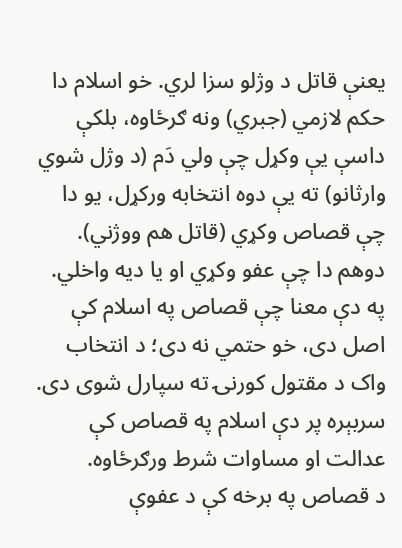يعنې قاتل د وژلو سزا لري. خو اسلام دا حکم لازمي (جبري) ونه ګرځاوه، بلکې داسې يې وکړل چې ولي دَم (د وژل شوي وارثانو) ته یې دوه انتخابه ورکړل، یو دا چې قصاص وکړي (قاتل هم ووژني). دوهم دا چې عفو وکړي او يا ديه واخلي. په دې معنا چې قصاص په اسلام کې اصل دی، خو حتمي نه دی؛ د انتخاب واک د مقتول کورنۍ ته سپارل شوی دی. سربېره پر دې اسلام په قصاص کې عدالت او مساوات شرط ورګرځاوه.
د قصاص په برخه کې د عفوې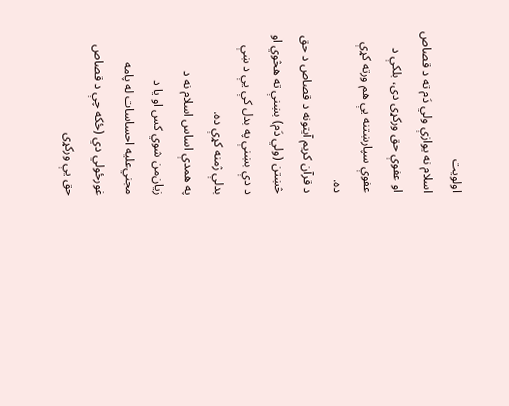اولويت
اسلام نه يوازې ولي دَم ته د قصاص او عفوې حق ورکړی دی، بلکې د عفوې سپارښتنه یې هم ورته کړې ده.
د قرآن کريم آيتونه د قصاص د حق څښتن (ولي دَم) بښنې ته هڅوي او د دې بښنې په بدل کې يې د ښې بدلې ژمنه کړې ده.
په همدې اساس اسلام نه د زيان‌من شوي کس او يا د مجني‌عليه احساسات له پامه غورځولي دي (ځکه چې د قصاص حق يې ورکړی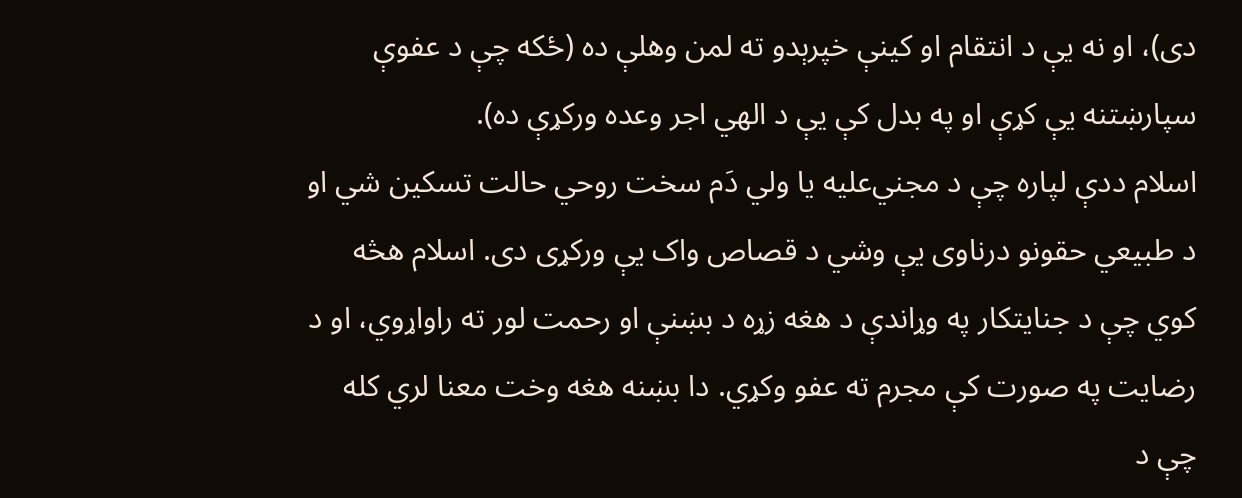دی)، او نه يې د انتقام او کينې خپرېدو ته لمن وهلې ده (ځکه چې د عفوې سپارښتنه يې کړې او په بدل کې يې د الهي اجر وعده ورکړې ده).
اسلام ددې لپاره چې د مجني‌عليه يا ولي دَم سخت روحي حالت تسکین شي او د طبيعي حقونو درناوی یې وشي د قصاص واک یې ورکړی دی. اسلام هڅه کوي چې د جنايتکار په وړاندې د هغه زړه د بښنې او رحمت لور ته راواړوي، او د رضایت په صورت کې مجرم ته عفو وکړي. دا بښنه هغه وخت معنا لري کله چې د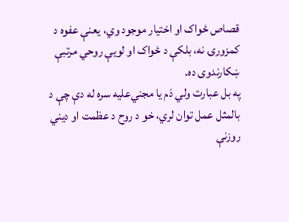قصاص ځواک او اختيار موجود وي، يعنې عفوه د کمزورۍ نه، بلکې د ځواک او لويې روحي مرتبې ښکارندوی ده.
په بل عبارت ولي دَم يا مجني‌عليه سره له دې چې د بالمثل عمل توان لري، خو د روح د عظمت او ديني روزنې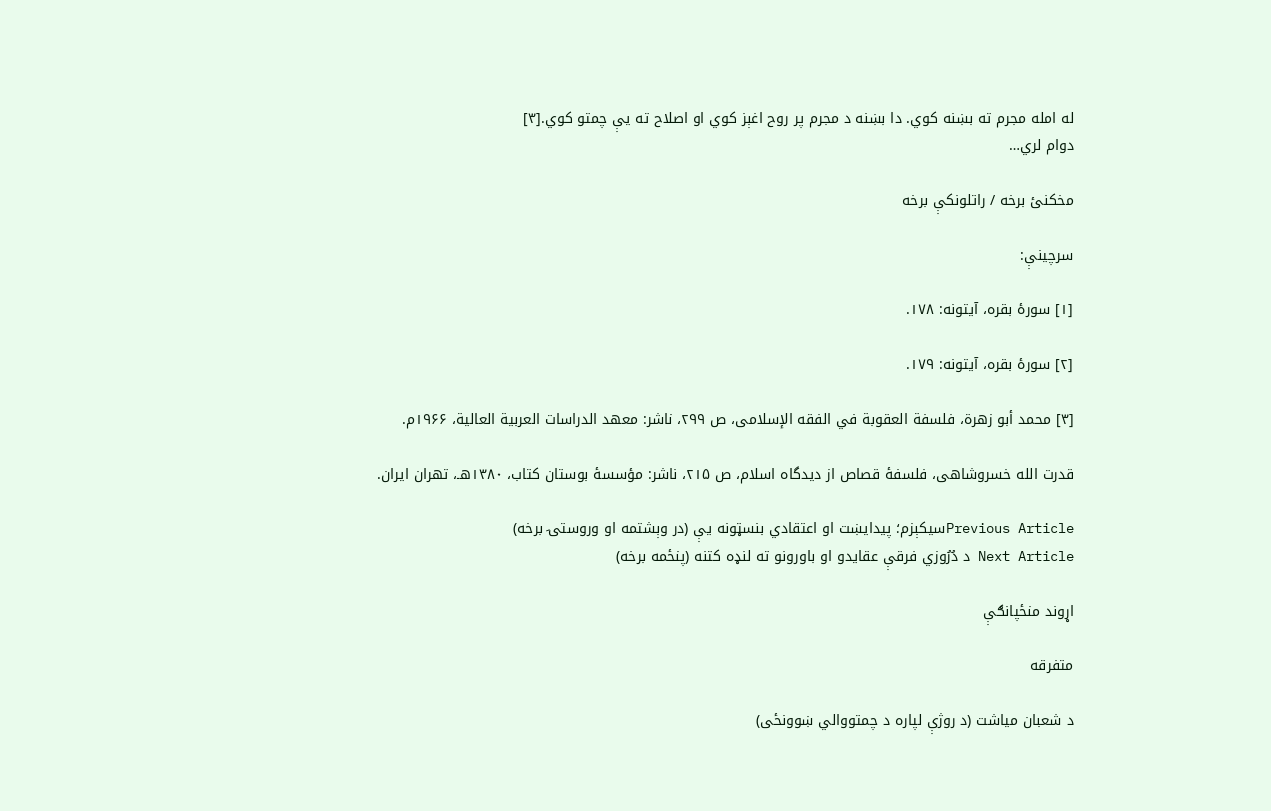له امله مجرم ته بښنه کوي. دا بښنه د مجرم پر روح اغېز کوي او اصلاح ته یې چمتو کوي.[۳]
دوام لري…

مخکنئ برخه / راتلونکې برخه

سرچینې:

[۱] سورۀ بقره، آیتونه: ۱۷۸.

[۲] سورۀ بقره، آیتونه: ۱۷۹.

[۳] محمد أبو زهرة، فلسفة العقوبة في الفقه الإسلامی، ص ۲۹۹، ناشر: معهد الدراسات العربیة العالیة، ۱۹۶۶م.

قدرت الله خسروشاهى، فلسفۀ قصاص از ديدگاه اسلام، ص ۲۱۵، ناشر: مؤسسۀ بوستان کتاب، ۱۳۸۰هـ، تهران ایران.

Previous Articleسیکېزم؛ پیدایښت او اعتقادي بنسټونه یې (در وېشتمه او وروستۍ برخه)
Next Article د دُرُوزي فرقې عقایدو او باورونو ته لنډه کتنه (پنځمه برخه)

اړوند منځپانګې

متفرقه

د شعبان میاشت (د روژې لپاره د چمتووالي ښوونځی)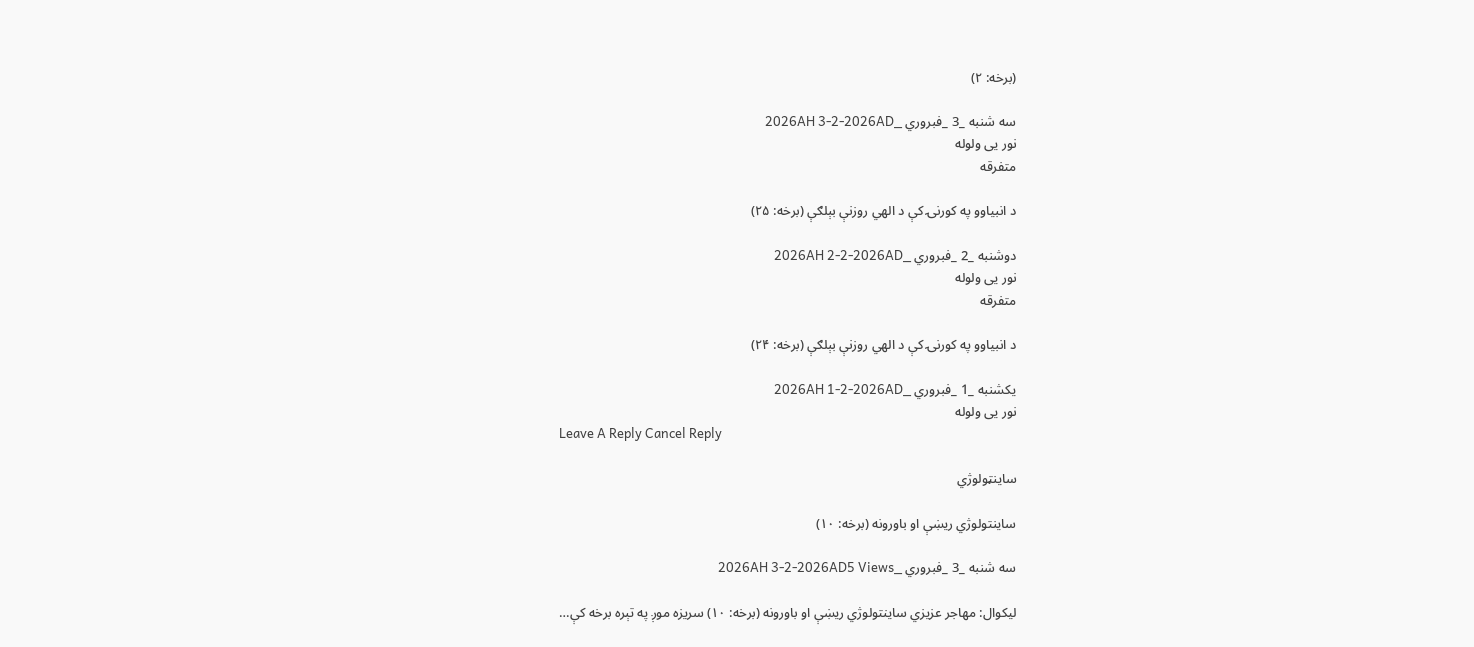(برخه: ۲)

سه شنبه _3 _فبروري _2026AH 3-2-2026AD
نور یی ولوله
متفرقه

د انبیاوو په کورنۍ کې د الهي روزنې بېلګې (برخه: ۲۵)

دوشنبه _2 _فبروري _2026AH 2-2-2026AD
نور یی ولوله
متفرقه

د انبیاوو په کورنۍ کې د الهي روزنې بېلګې (برخه: ۲۴)

یکشنبه _1 _فبروري _2026AH 1-2-2026AD
نور یی ولوله
Leave A Reply Cancel Reply

ساینټولوژي

ساينتولوژي ريښې او باورونه (برخه: ۱۰)

سه شنبه _3 _فبروري _2026AH 3-2-2026AD5 Views

لیکوال: مهاجر عزیزي ساينتولوژي ريښې او باورونه (برخه: ۱۰) سریزه موږ په تېره برخه کې…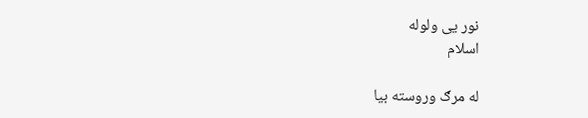نور یی ولوله
اسلام

له مرګ وروسته بیا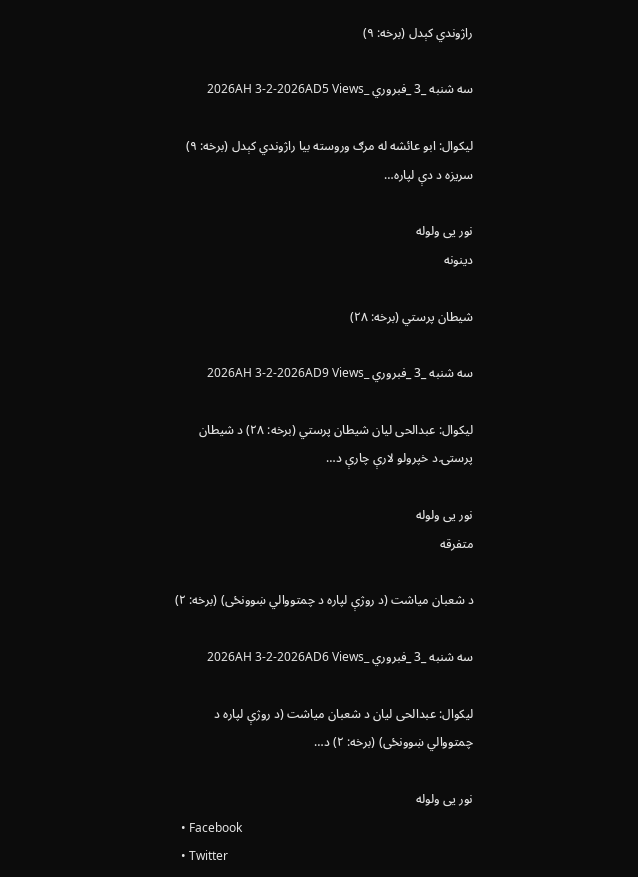راژوندي کېدل (برخه: ۹)

سه شنبه _3 _فبروري _2026AH 3-2-2026AD5 Views

لیکوال: ابو عائشه له مرګ وروسته بیا راژوندي کېدل (برخه: ۹) سریزه د دې لپاره…

نور یی ولوله
دینونه

شیطان ‌پرستي (برخه: ۲۸)

سه شنبه _3 _فبروري _2026AH 3-2-2026AD9 Views

لیکوال: عبدالحی لیان شیطان ‌پرستي (برخه: ۲۸) د شيطان پرستۍ د خپرولو لارې چارې د…

نور یی ولوله
متفرقه

د شعبان میاشت (د روژې لپاره د چمتووالي ښوونځی) (برخه: ۲)

سه شنبه _3 _فبروري _2026AH 3-2-2026AD6 Views

لیکوال: عبدالحی لیان د شعبان میاشت (د روژې لپاره د چمتووالي ښوونځی) (برخه: ۲) د…

نور یی ولوله
  • Facebook
  • Twitter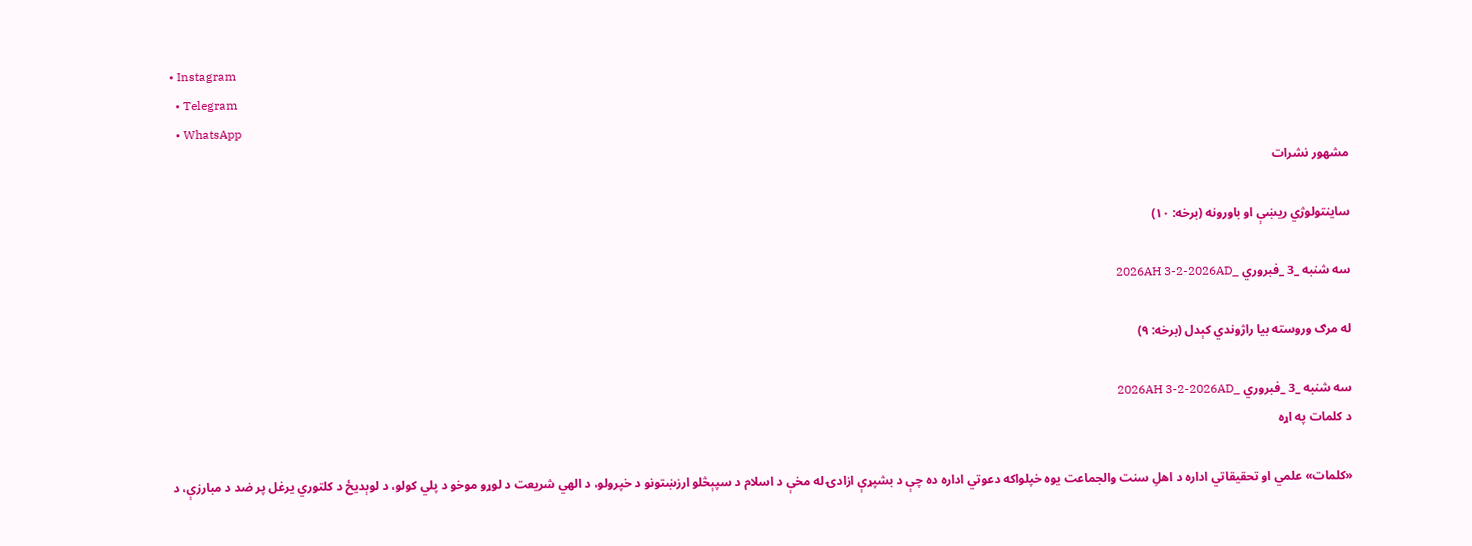• Instagram
  • Telegram
  • WhatsApp
مشهور نشرات

ساينتولوژي ريښې او باورونه (برخه: ۱۰)

سه شنبه _3 _فبروري _2026AH 3-2-2026AD

له مرګ وروسته بیا راژوندي کېدل (برخه: ۹)

سه شنبه _3 _فبروري _2026AH 3-2-2026AD
د کلمات په اړه

«کلمات» علمي او تحقیقاتي اداره د اهلِ سنت والجماعت یوه خپلواکه دعوتي اداره ده چې د بشپړې ازادۍ له مخې د اسلام د سپېڅلو ارزښتونو د خپرولو، د الهي شریعت د لوړو موخو د پلي کولو، د لوېدیځ د کلتوري یرغل پر ضد د مبارزې، د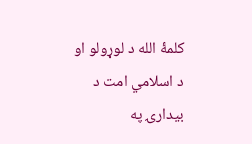کلمۀ الله د لوړولو او د اسلامي امت د بیدارۍ په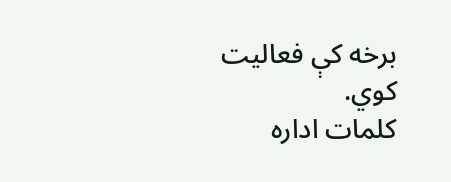برخه کې فعالیت کوي.
کلمات اداره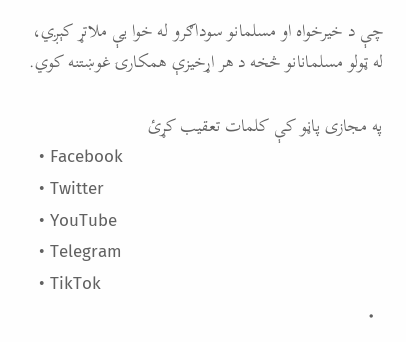چې د خیرخواه او مسلمانو سوداګرو له خوا یې ملاتړ کېږي، له ټولو مسلمانانو څخه د هر اړخیزې همکارۍ غوښتنه کوي.

په مجازی پاڼو کې کلمات تعقیب کړئ
  • Facebook
  • Twitter
  • YouTube
  • Telegram
  • TikTok
  •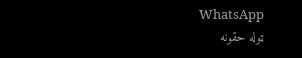WhatsApp
ټوله حقونه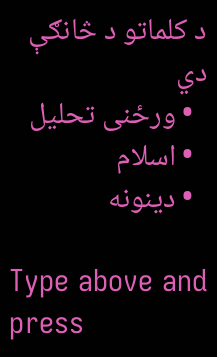د کلماتو د څانګې دي
  • ورځنی تحلیل
  • اسلام
  • دینونه

Type above and press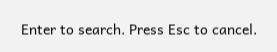Enter to search. Press Esc to cancel.